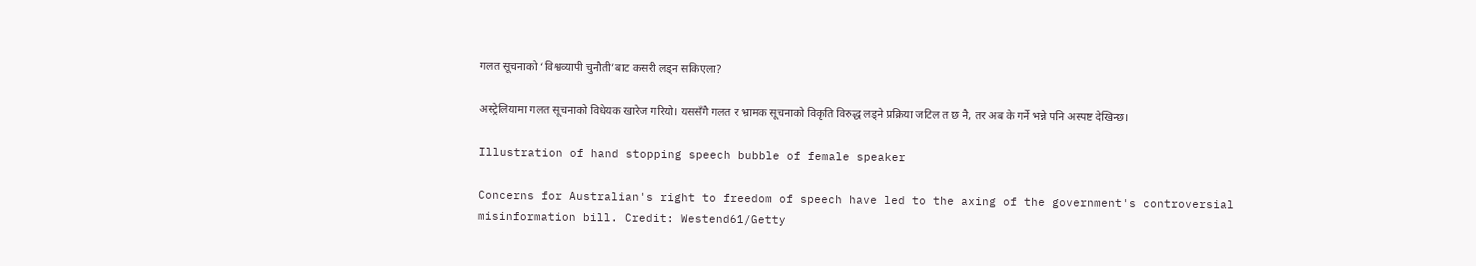गलत सूचनाको ‘विश्वव्यापी चुनौती’बाट कसरी लड्न सकिएला?

अस्ट्रेलियामा गलत सूचनाको विधेयक खारेज गरियो। यससँगै गलत र भ्रामक सूचनाको विकृति विरुद्ध लड्ने प्रक्रिया जटिल त छ नै, तर अब के गर्ने भन्ने पनि अस्पष्ट देखिन्छ।

Illustration of hand stopping speech bubble of female speaker

Concerns for Australian's right to freedom of speech have led to the axing of the government's controversial misinformation bill. Credit: Westend61/Getty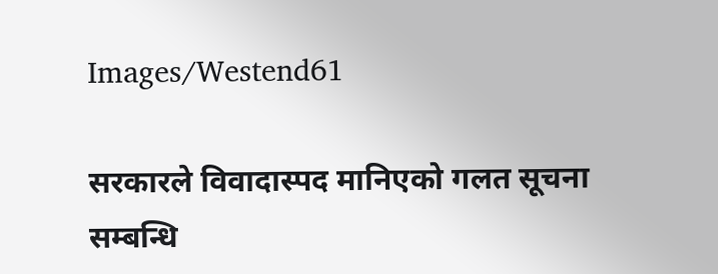Images/Westend61

सरकारले विवादास्पद मानिएको गलत सूचना सम्बन्धि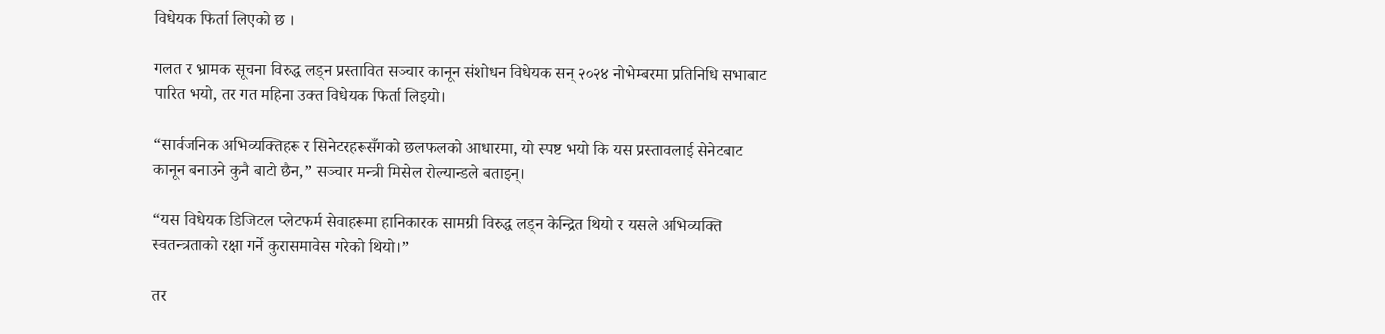विधेयक फिर्ता लिएको छ ।

गलत र भ्रामक सूचना विरुद्ध लड्न प्रस्तावित सञ्चार कानून संशोधन विधेयक सन् २०२४ नोभेम्बरमा प्रतिनिधि सभाबाट पारित भयो, तर गत महिना उक्त विधेयक फिर्ता लिइयो।

“सार्वजनिक अभिव्यक्तिहरू र सिनेटरहरूसँगको छलफलको आधारमा, यो स्पष्ट भयो कि यस प्रस्तावलाई सेनेटबाट कानून बनाउने कुनै बाटो छैन,” सञ्चार मन्त्री मिसेल रोल्यान्डले बताइन्।

“यस विधेयक डिजिटल प्लेटफर्म सेवाहरूमा हानिकारक सामग्री विरुद्ध लड्न केन्द्रित थियो र यसले अभिव्यक्ति स्वतन्त्रताको रक्षा गर्ने कुरासमावेस गरेको थियो।”

तर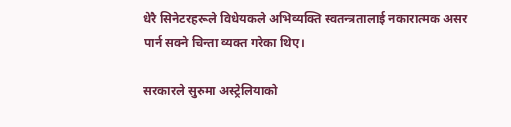धेरै सिनेटरहरूले विधेयकले अभिव्यक्ति स्वतन्त्रतालाई नकारात्मक असर पार्न सक्ने चिन्ता व्यक्त गरेका थिए।

सरकारले सुरुमा अस्ट्रेलियाको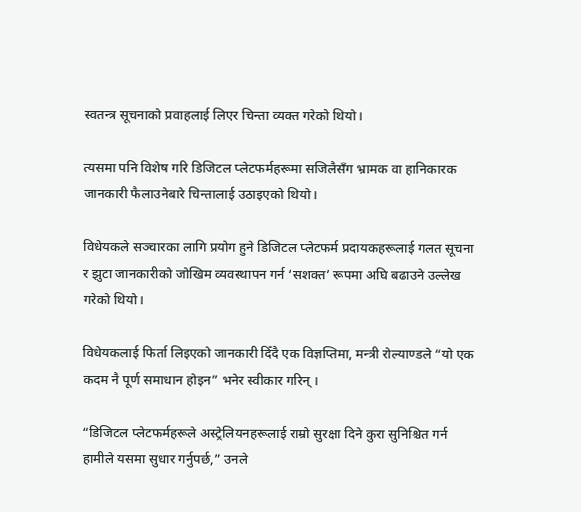स्वतन्त्र सूचनाको प्रवाहलाई लिएर चिन्ता व्यक्त गरेको थियो।

त्यसमा पनि विशेष गरि डिजिटल प्लेटफर्महरूमा सजिलैसँग भ्रामक वा हानिकारक जानकारी फैलाउनेबारे चिन्तालाई उठाइएको थियो।

विधेयकले सञ्चारका लागि प्रयोग हुने डिजिटल प्लेटफर्म प्रदायकहरूलाई गलत सूचना र झुटा जानकारीको जोखिम व्यवस्थापन गर्न ‘सशक्त’ रूपमा अघि बढाउने उल्लेख गरेको थियो।

विधेयकलाई फिर्ता लिइएको जानकारी दिँदै एक विज्ञप्तिमा, मन्त्री रोल्याण्डले “यो एक कदम नै पूर्ण समाधान होइन” भनेर स्वीकार गरिन् ।

“डिजिटल प्लेटफर्महरूले अस्ट्रेलियनहरूलाई राम्रो सुरक्षा दिने कुरा सुनिश्चित गर्न हामीले यसमा सुधार गर्नुपर्छ,” उनले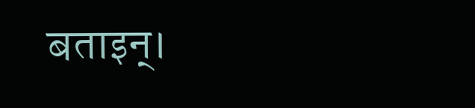बताइन्।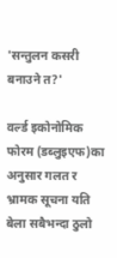'सन्तुलन कसरी बनाउने त?'

वर्ल्ड इकोनोमिक फोरम (डब्लुइएफ)का अनुसार गलत र भ्रामक सूचना यति बेला सबैभन्दा ठुलो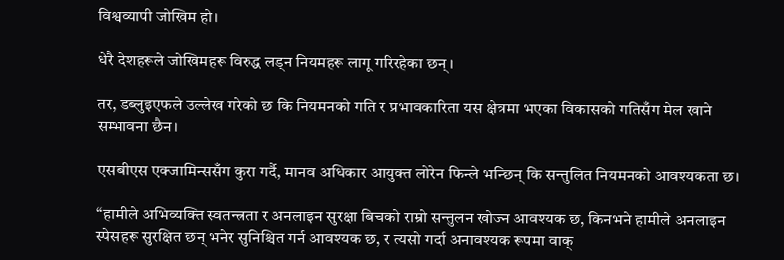विश्वव्यापी जोखिम हो।

धेरै देशहरूले जोखिमहरू विरुद्ध लड्न नियमहरू लागू गरिरहेका छन्।

तर, डब्लुइएफले उल्लेख गरेको छ कि नियमनको गति र प्रभावकारिता यस क्षेत्रमा भएका विकासको गतिसँग मेल खाने सम्भावना छैन।

एसबीएस एक्जामिन्ससँग कुरा गर्दै, मानव अधिकार आयुक्त लोरेन फिन्ले भन्छिन् कि सन्तुलित नियमनको आवश्यकता छ।

“हामीले अभिव्यक्ति स्वतन्त्रता र अनलाइन सुरक्षा बिचको राम्रो सन्तुलन खोज्न आवश्यक छ, किनभने हामीले अनलाइन स्पेसहरू सुरक्षित छन् भनेर सुनिश्चित गर्न आवश्यक छ, र त्यसो गर्दा अनावश्यक रूपमा वाक्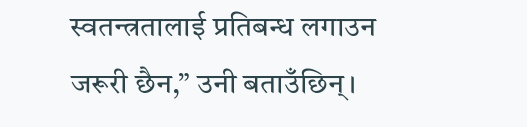स्वतन्त्रतालाई प्रतिबन्ध लगाउन जरूरी छैन,” उनी बताउँछिन्।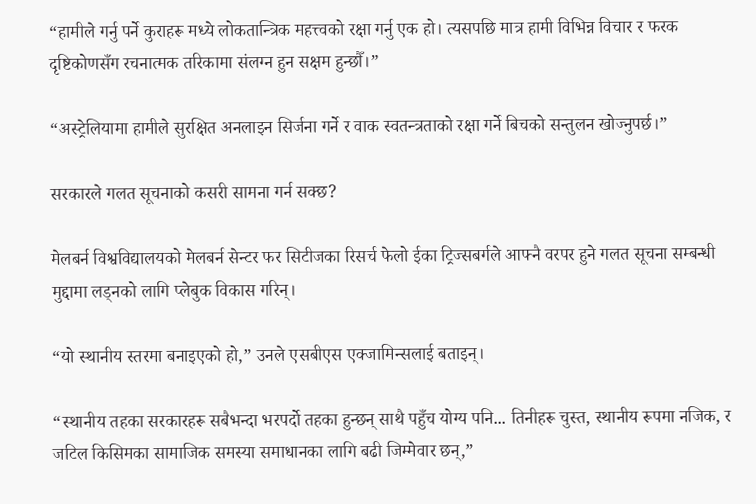“हामीले गर्नु पर्ने कुराहरू मध्ये लोकतान्त्रिक महत्त्वको रक्षा गर्नु एक हो। त्यसपछि मात्र हामी विभिन्न विचार र फरक दृष्टिकोणसँग रचनात्मक तरिकामा संलग्न हुन सक्षम हुन्छौँ।”

“अस्ट्रेलियामा हामीले सुरक्षित अनलाइन सिर्जना गर्ने र वाक स्वतन्त्रताको रक्षा गर्ने बिचको सन्तुलन खोज्नुपर्छ।”

सरकारले गलत सूचनाको कसरी सामना गर्न सक्छ?

मेलबर्न विश्वविद्यालयको मेलबर्न सेन्टर फर सिटीजका रिसर्च फेलो ईका ट्रिज्सबर्गले आफ्नै वरपर हुने गलत सूचना सम्बन्धी मुद्दामा लड्नको लागि प्लेबुक विकास गरिन्।

“यो स्थानीय स्तरमा बनाइएको हो,” उनले एसबीएस एक्जामिन्सलाई बताइन्।

“स्थानीय तहका सरकारहरू सबैभन्दा भरपर्दो तहका हुन्छन् साथै पहुँच योग्य पनि... तिनीहरू चुस्त, स्थानीय रूपमा नजिक, र जटिल किसिमका सामाजिक समस्या समाधानका लागि बढी जिम्मेवार छन्,”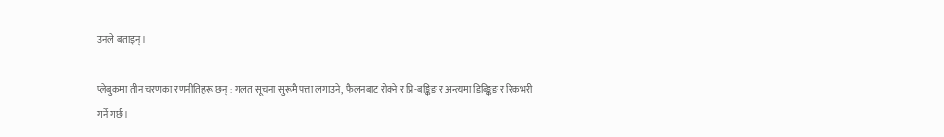उनले बताइन्।

प्लेबुकमा तीन चरणका रणनीतिहरू छन् : गलत सूचना सुरूमै पत्ता लगाउने, फैलनबाट रोक्ने र प्रि-बङ्किङ र अन्त्यमा डिब्ङ्किङ र रिकभरी गर्ने गर्छ।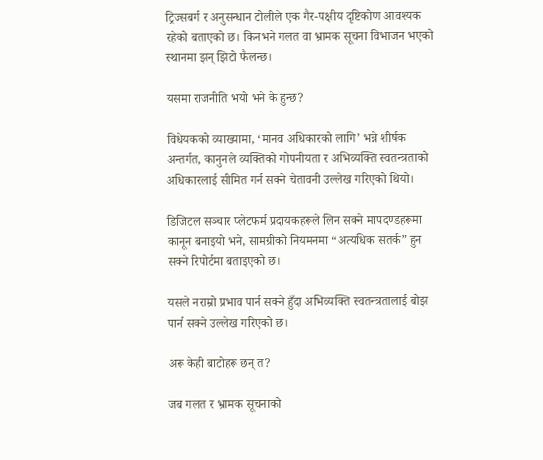ट्रिज्सबर्ग र अनुसन्धान टोलीले एक गैर-पक्षीय दृष्टिकोण आवश्यक रहेको बताएको छ। किनभने गलत वा भ्रामक सूचना विभाजन भएको स्थानमा झन् झिटो फैलन्छ।

यसमा राजनीति भयो भने के हुन्छ?

विधेयकको व्याख्यामा, ‘मानव अधिकारको लागि’ भन्ने शीर्षक अन्तर्गत, कानुनले व्यक्तिको गोपनीयता र अभिव्यक्ति स्वतन्त्रताको अधिकारलाई सीमित गर्न सक्ने चेतावनी उल्लेख गरिएको थियो।

डिजिटल सञ्चार प्लेटफर्म प्रदायकहरूले लिन सक्ने मापदण्डहरूमा कानून बनाइयो भने, सामग्रीको नियमनमा “अत्यधिक सतर्क” हुन सक्ने रिपोर्टमा बताइएको छ।

यसले नराम्रो प्रभाव पार्न सक्ने हुँदा अभिव्यक्ति स्वतन्त्रतालाई बोझ पार्न सक्ने उल्लेख गरिएको छ।

अरू केही बाटोहरू छन् त?

जब गलत र भ्रामक सूचनाको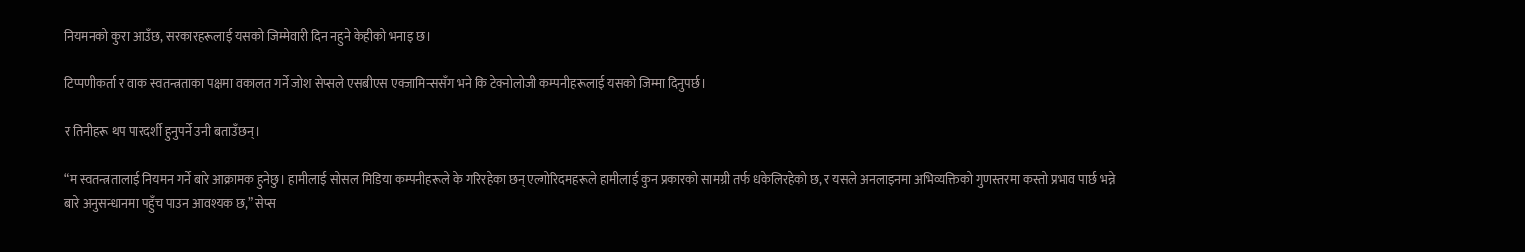नियमनको कुरा आउँछ, सरकारहरूलाई यसको जिम्मेवारी दिन नहुने केहीको भनाइ छ।

टिप्पणीकर्ता र वाक स्वतन्त्रताका पक्षमा वकालत गर्ने जोश सेप्सले एसबीएस एक्जामिन्ससँग भने कि टेक्नोलोजी कम्पनीहरूलाई यसको जिम्मा दिनुपर्छ।

र तिनीहरू थप पारदर्शी हुनुपर्ने उनी बताउँछन्।

“म स्वतन्त्रतालाई नियमन गर्ने बारे आक्रामक हुनेछु। हामीलाई सोसल मिडिया कम्पनीहरूले के गरिरहेका छन् एल्गोरिदमहरूले हामीलाई कुन प्रकारको सामग्री तर्फ धकेलिरहेको छ, र यसले अनलाइनमा अभिव्यक्तिको गुणस्तरमा कस्तो प्रभाव पार्छ भन्ने बारे अनुसन्धानमा पहुँच पाउन आवश्यक छ,” सेप्स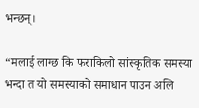भन्छन्।

“मलाई लाग्छ कि फराकिलो सांस्कृतिक समस्या भन्दा त यो समस्याको समाधान पाउन अलि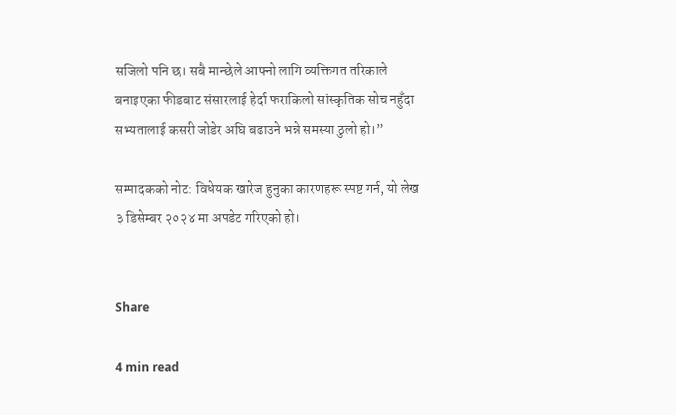सजिलो पनि छ। सबै मान्छेले आफ्नो लागि व्यक्तिगत तरिकाले बनाइएका फीडबाट संसारलाई हेर्दा फराकिलो सांस्कृतिक सोच नहुँदा सभ्यतालाई कसरी जोडेर अघि बढाउने भन्ने समस्या ठुलो हो।”

सम्पादकको नोट: विधेयक खारेज हुनुका कारणहरू स्पष्ट गर्न, यो लेख ३ डिसेम्बर २०२४ मा अपडेट गरिएको हो।


Share

4 min read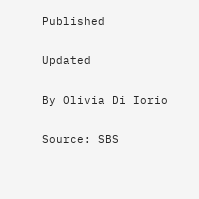Published

Updated

By Olivia Di Iorio

Source: SBS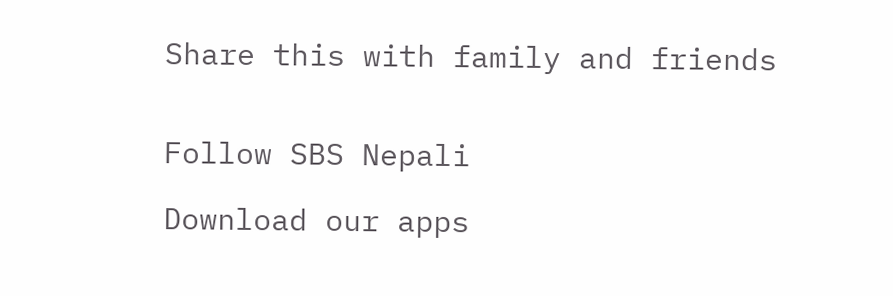Share this with family and friends


Follow SBS Nepali

Download our apps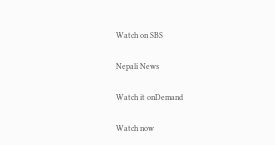Watch on SBS

Nepali News

Watch it onDemand

Watch now